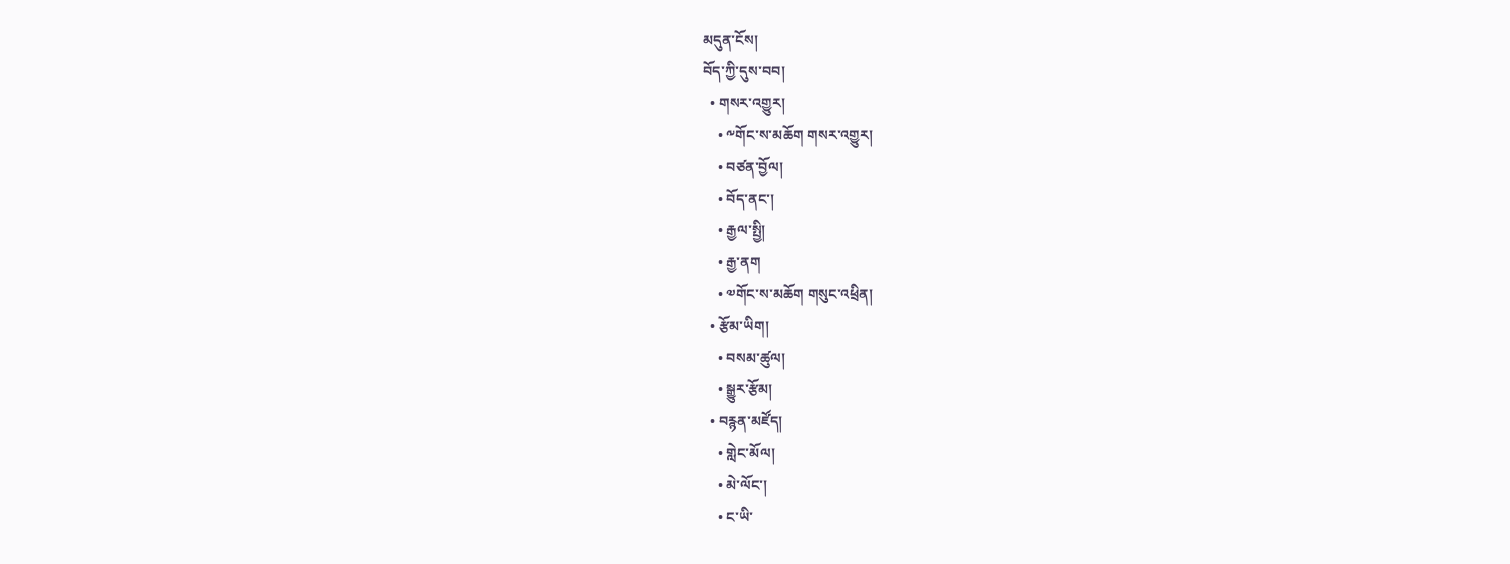མདུན་ངོས།
བོད་ཀྱི་དུས་བབ།
  • གསར་འགྱུར།
    • ༸གོང་ས་མཆོག གསར་འགྱུར།
    • བཙན་བྱོལ།
    • བོད་ནང་།
    • རྒྱལ་སྤྱི།
    • རྒྱ་ནག
    • ༧གོང་ས་མཆོག གསུང་འཕྲིན།
  • རྩོམ་ཡིག།
    • བསམ་ཚུལ།
    • སྒྱུར་རྩོམ།
  • བརྙན་མཛོད།
    • གླེང་མོལ།
    • མེ་ལོང་།
    • ང་ཡི་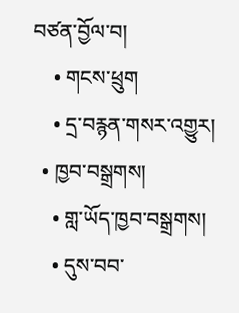བཙན་བྱོལ་བ།
    • གངས་ཕྲུག
    • དྲ་བརྙན་གསར་འགྱུར།
  • ཁྱབ་བསྒྲགས།
    • གླ་ཡོད་ཁྱབ་བསྒྲགས།
    • དུས་བབ་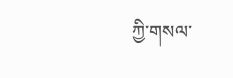ཀྱི་གསལ་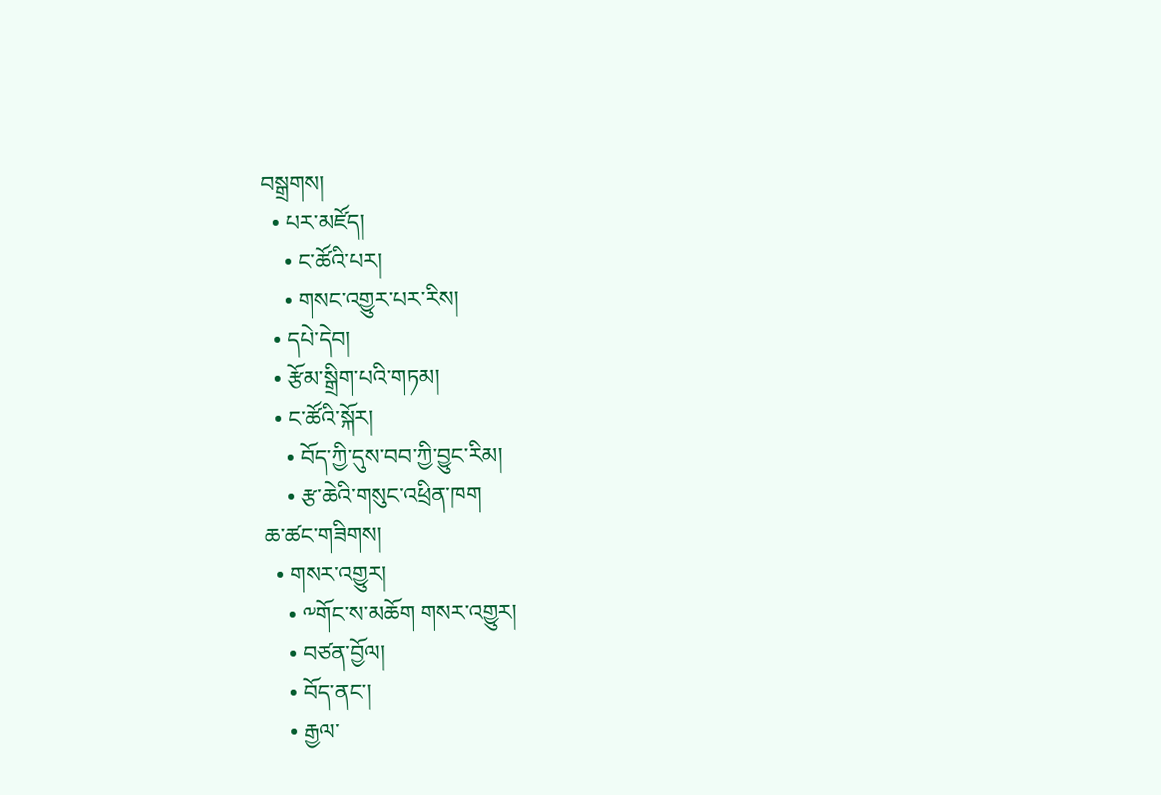བསྒྲགས།
  • པར་མཛོད།
    • ང་ཚོའི་པར།
    • གསང་འགྱུར་པར་རིས།
  • དཔེ་དེབ།
  • རྩོམ་སྒྲིག་པའི་གཏམ།
  • ང་ཚོའི་སྐོར།
    • བོད་ཀྱི་དུས་བབ་ཀྱི་བྱུང་རིམ།
    • རྩ་ཆེའི་གསུང་འཕྲིན་ཁག
ཆ་ཚང་གཟིགས།
  • གསར་འགྱུར།
    • ༸གོང་ས་མཆོག གསར་འགྱུར།
    • བཙན་བྱོལ།
    • བོད་ནང་།
    • རྒྱལ་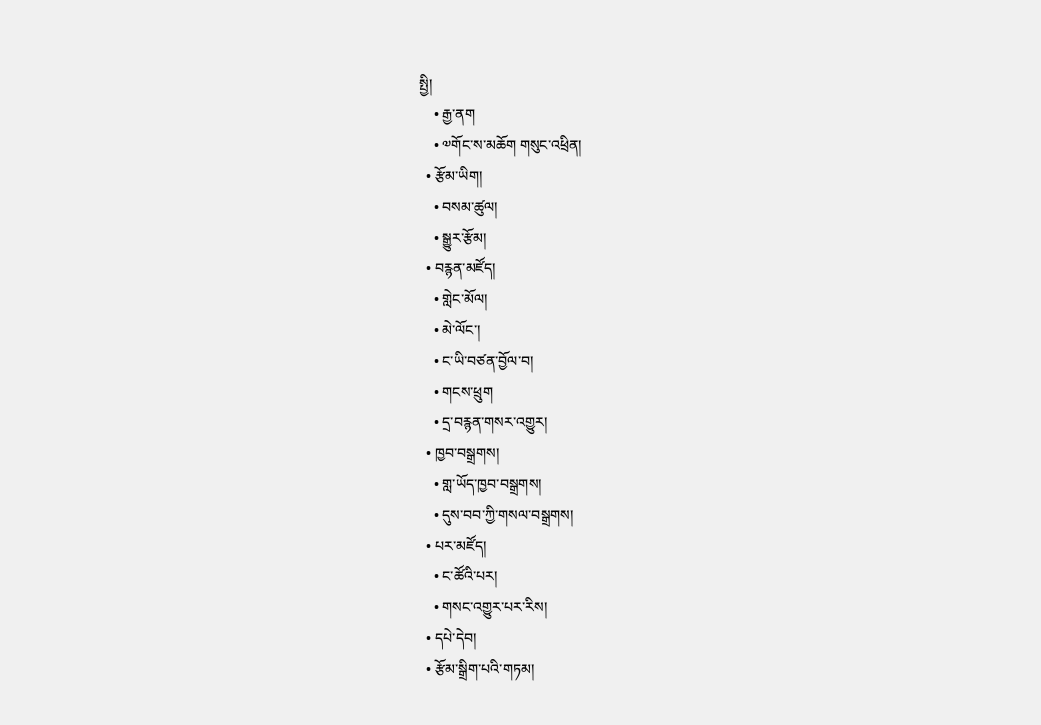སྤྱི།
    • རྒྱ་ནག
    • ༧གོང་ས་མཆོག གསུང་འཕྲིན།
  • རྩོམ་ཡིག།
    • བསམ་ཚུལ།
    • སྒྱུར་རྩོམ།
  • བརྙན་མཛོད།
    • གླེང་མོལ།
    • མེ་ལོང་།
    • ང་ཡི་བཙན་བྱོལ་བ།
    • གངས་ཕྲུག
    • དྲ་བརྙན་གསར་འགྱུར།
  • ཁྱབ་བསྒྲགས།
    • གླ་ཡོད་ཁྱབ་བསྒྲགས།
    • དུས་བབ་ཀྱི་གསལ་བསྒྲགས།
  • པར་མཛོད།
    • ང་ཚོའི་པར།
    • གསང་འགྱུར་པར་རིས།
  • དཔེ་དེབ།
  • རྩོམ་སྒྲིག་པའི་གཏམ།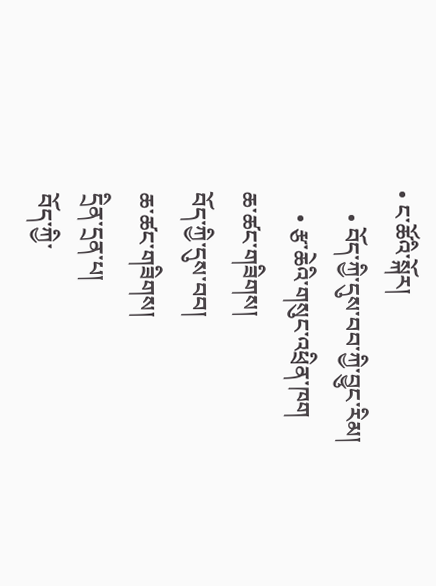• ང་ཚོའི་སྐོར།
    • བོད་ཀྱི་དུས་བབ་ཀྱི་བྱུང་རིམ།
    • རྩ་ཆེའི་གསུང་འཕྲིན་ཁག
ཆ་ཚང་གཟིགས།
བོད་ཀྱི་དུས་བབ།
ཆ་ཚང་གཟིགས།
དྲིན་དྲན་པ།
བོད་ཀྱི་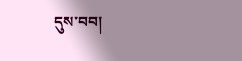དུས་བབ།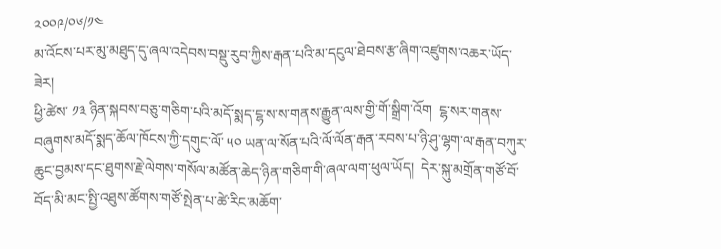༢༠༠༩/༠༦/༡༤
མ་འོངས་པར་མུ་མཐུད་དུ་ཞལ་འདེབས་བསྡུ་རུབ་ཀྱིས་རྒན་པའི་མ་དངུལ་ཐེབས་རྩ་ཞིག་འཛུགས་འཆར་ཡོད་ཟེར།
ཕྱི་ཚེས་ ༡༣ ཉིན་སྐབས་བཅུ་གཅིག་པའི་མདོ་སྨད་ངྷ་ས་ས་གནས་རྒྱུན་ལས་གྱི་གོ་སྒྲིག་འོག  ངྷ་སར་གནས་བཞུགས་མདོ་སྨད་ཆོལ་ཁོངས་ཀྱི་དགུང་ལོ་ ༥༠ ཡན་ལ་སོན་པའི་ལོ་ལོན་རྒན་རབས་པ་ཉི་ཤུ་ལྷག་ལ་རྒན་བཀུར་ཆུང་བྱམས་དང་ཐུགས་རྗེ་ལེགས་གསོལ་མཚོན་ཆེད་ཉིན་གཅིག་གི་ཞལ་ལག་ཕུལ་ཡོད།  དེར་སྐུ་མགྲོན་གཙོ་བོ་བོད་མི་མང་སྤྱི་འཐུས་ཚོགས་གཙོ་སྤེན་པ་ཚེ་རིང་མཆོག་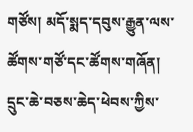གཙོས། མདོ་སྨད་དབུས་རྒྱུན་ལས་ཚོགས་གཙོ་དང་ཚོགས་གཞོན། དྲུང་ཆེ་བཅས་ཆེད་ཕེབས་ཀྱིས་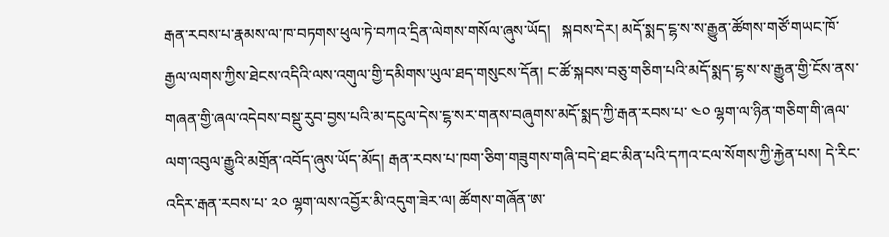རྒན་རབས་པ་རྣམས་ལ་ཁ་བཏགས་ཕུལ་ཏེ་བཀའ་དྲིན་ལེགས་གསོལ་ཞུས་ཡོད།   སྐབས་དེར། མདོ་སྨད་ངྷ་ས་ས་རྒྱུན་ཚོགས་གཙོ་གཡང་ཁོ་རྒྱལ་ལགས་ཀྱིས་ཐེངས་འདིའི་ལས་འགུལ་གྱི་དམིགས་ཡུལ་ཐད་གསུངས་དོན། ང་ཚོ་སྐབས་བཅུ་གཅིག་པའི་མདོ་སྨད་ངྷ་ས་ས་རྒྱུན་གྱི་ངོས་ནས་གཞན་གྱི་ཞལ་འདེབས་བསྡུ་རུབ་བྱས་པའི་མ་དངུལ་དེས་ངྷ་སར་གནས་བཞུགས་མདོ་སྨད་ཀྱི་རྒན་རབས་པ་ ༤༠ ལྷག་ལ་ཉིན་གཅིག་གི་ཞལ་ལག་འབུལ་རྒྱུའི་མགྲོན་འབོད་ཞུས་ཡོད་མོད། རྒན་རབས་པ་ཁག་ཅིག་གཟུགས་གཞི་བདེ་ཐང་མིན་པའི་དཀའ་ངལ་སོགས་ཀྱི་རྐྱེན་པས། དེ་རིང་འདིར་རྒན་རབས་པ་ ༢༠ ལྷག་ལས་འབྱོར་མི་འདུག་ཟེར་ལ། ཚོགས་གཞོན་ཨ་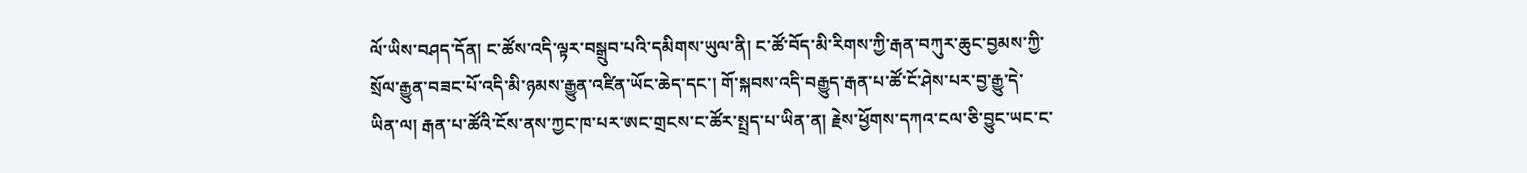ལོ་ཡིས་བཤད་དོན། ང་ཚོས་འདི་ལྟར་བསྒྲུབ་པའི་དམིགས་ཡུལ་ནི། ང་ཚོ་བོད་མི་རིགས་ཀྱི་རྒན་བཀུར་ཆུང་བྱམས་ཀྱི་སྲོལ་རྒྱུན་བཟང་པོ་འདི་མི་ཉམས་རྒྱུན་འཛིན་ཡོང་ཆེད་དང་། གོ་སྐབས་འདི་བརྒྱུད་རྒན་པ་ཚོ་ངོ་ཤེས་པར་བྱ་རྒྱུ་དེ་ཡིན་ལ། རྒན་པ་ཚོའི་ངོས་ནས་ཀྱང་ཁ་པར་ཨང་གྲངས་ང་ཚོར་སྤྲད་པ་ཡིན་ན། རྗེས་ཕྱོགས་དཀའ་ངལ་ཅི་བྱུང་ཡང་ང་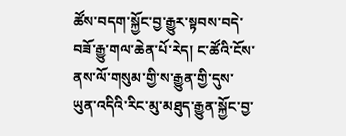ཚོས་བདག་སྐྱོང་བྱ་རྒྱུར་སྟབས་བདེ་བཟོ་རྒྱུ་གལ་ཆེན་པོ་རེད། ང་ཚོའི་ངོས་ནས་ལོ་གསུམ་གྱི་ས་རྒྱུན་གྱི་དུས་ཡུན་འདིའི་རིང་མུ་མཐུད་རྒྱུན་སྐྱོང་བྱ་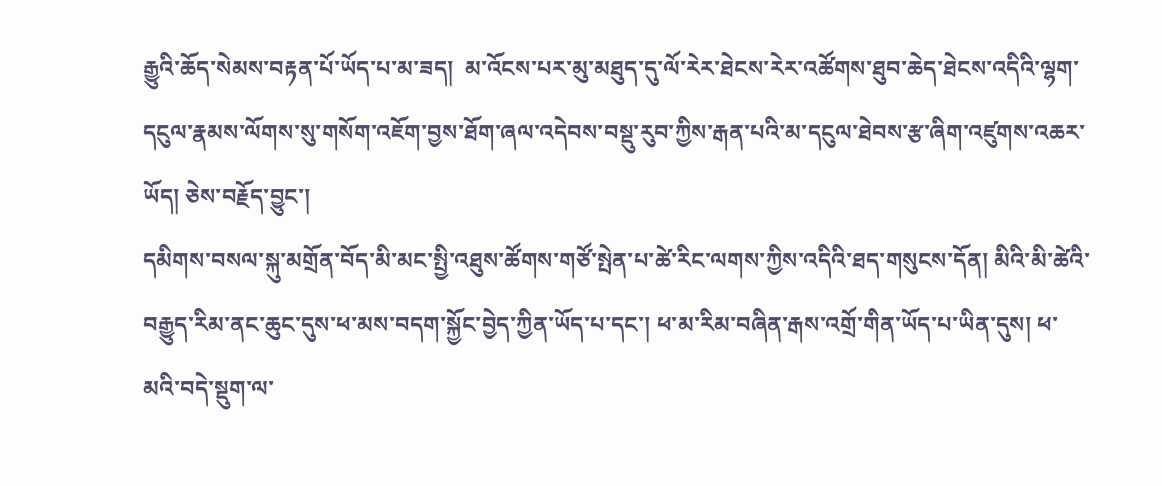རྒྱུའི་ཆོད་སེམས་བརྟན་པོ་ཡོད་པ་མ་ཟད།  མ་འོངས་པར་མུ་མཐུད་དུ་ལོ་རེར་ཐེངས་རེར་འཚོགས་ཐུབ་ཆེད་ཐེངས་འདིའི་ལྷག་དངུལ་རྣམས་ལོགས་སུ་གསོག་འཇོག་བྱས་ཐོག་ཞལ་འདེབས་བསྡུ་རུབ་ཀྱིས་རྒན་པའི་མ་དངུལ་ཐེབས་རྩ་ཞིག་འཛུགས་འཆར་ཡོད། ཅེས་བརྗོད་བྱུང་།
དམིགས་བསལ་སྐུ་མགྲོན་བོད་མི་མང་སྤྱི་འཐུས་ཚོགས་གཙོ་སྤེན་པ་ཚེ་རིང་ལགས་ཀྱིས་འདིའི་ཐད་གསུངས་དོན། མིའི་མི་ཚེའི་བརྒྱུད་རིམ་ནང་ཆུང་དུས་ཕ་མས་བདག་སྐྱོང་བྱེད་ཀྱིན་ཡོད་པ་དང་། ཕ་མ་རིམ་བཞིན་རྒས་འགྲོ་གིན་ཡོད་པ་ཡིན་དུས། ཕ་མའི་བདེ་སྡུག་ལ་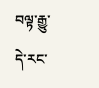བལྟ་རྒྱུ་དེ་རང་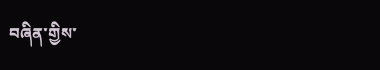བཞིན་གྱིས་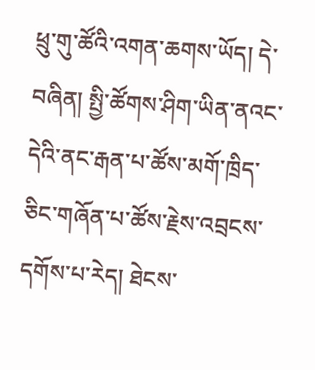ཕྲུ་གུ་ཚོའི་འགན་ཆགས་ཡོད། དེ་བཞིན། སྤྱི་ཚོགས་ཤིག་ཡིན་ནའང་དེའི་ནང་རྒན་པ་ཚོས་མགོ་ཁྲིད་ཅིང་གཞོན་པ་ཚོས་རྗེས་འབྲངས་དགོས་པ་རེད། ཐེངས་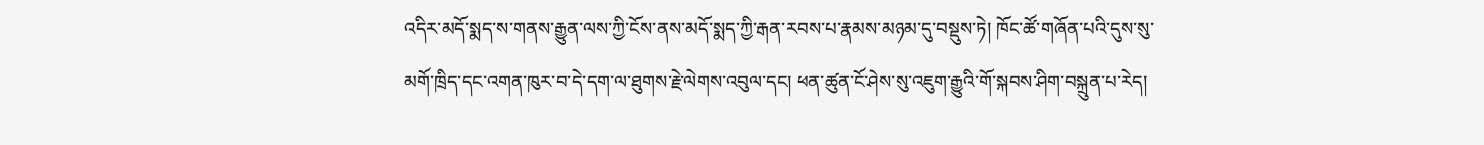འདིར་མདོ་སྨད་ས་གནས་རྒྱུན་ལས་ཀྱི་ངོས་ནས་མདོ་སྨད་ཀྱི་རྒན་རབས་པ་རྣམས་མཉམ་དུ་བསྡུས་ཏེ། ཁོང་ཚོ་གཞོན་པའི་དུས་སུ་མགོ་ཁྲིད་དང་འགན་ཁུར་བ་དེ་དག་ལ་ཐུགས་རྗེ་ལེགས་འབུལ་དང། ཕན་ཚུན་ངོ་ཤེས་སུ་འཇུག་རྒྱུའི་གོ་སྐབས་ཤིག་བསྐྲུན་པ་རེད།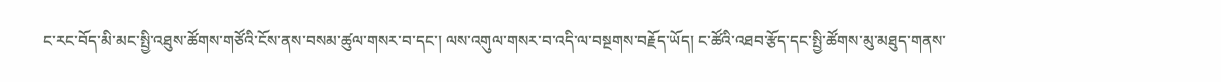ང་རང་བོད་མི་མང་སྤྱི་འཐུས་ཚོགས་གཙོའི་ངོས་ནས་བསམ་ཚུལ་གསར་བ་དང་། ལས་འགུལ་གསར་བ་འདི་ལ་བསྔགས་བརྗོད་ཡོད། ང་ཚོའི་འཐབ་རྩོད་དང་སྤྱི་ཚོགས་མུ་མཐུད་གནས་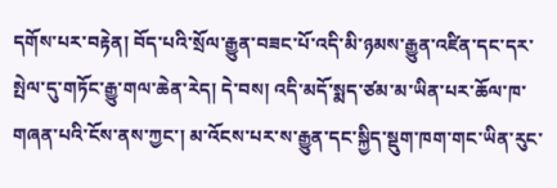དགོས་པར་བརྟེན། བོད་པའི་སྲོལ་རྒྱུན་བཟང་པོ་འདི་མི་ཉམས་རྒྱུན་འཛིན་དང་དར་སྤེལ་དུ་གཏོང་རྒྱུ་གལ་ཆེན་རེད། དེ་བས། འདི་མདོ་སྨད་ཙམ་མ་ཡིན་པར་ཆོལ་ཁ་གཞན་པའི་ངོས་ནས་ཀྱང་། མ་འོངས་པར་ས་རྒྱུན་དང་སྐྱིད་སྡུག་ཁག་གང་ཡིན་རུང་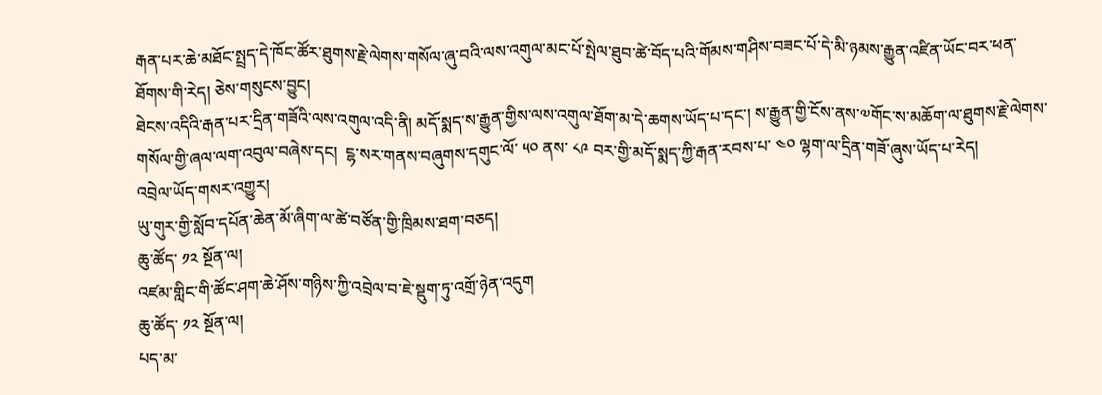རྒན་པར་ཆེ་མཐོང་སྤྲད་དེ་ཁོང་ཚོར་ཐུགས་རྗེ་ལེགས་གསོལ་ཞུ་བའི་ལས་འགུལ་མང་པོ་སྤེལ་ཐུབ་ཚེ་བོད་པའི་གོམས་གཤིས་བཟང་པོ་དེ་མི་ཉམས་རྒྱུན་འཛིན་ཡོང་བར་ཕན་ཐོགས་གི་རེད། ཅེས་གསུངས་བྱུང།
ཐེངས་འདིའི་རྒན་པར་དྲིན་གཟོའི་ལས་འགུལ་འདི་ནི། མདོ་སྨད་ས་རྒྱུན་གྱིས་ལས་འགུལ་ཐོག་མ་དེ་ཆགས་ཡོད་པ་དང་། ས་རྒྱུན་གྱི་ངོས་ནས་༧གོང་ས་མཆོག་ལ་ཐུགས་རྗེ་ལེགས་གསོལ་གྱི་ཞལ་ལག་འབུལ་བཞེས་དང།  ངྷ་སར་གནས་བཞུགས་དགུང་ལོ་ ༥༠ ནས་ ༨༩ བར་གྱི་མདོ་སྨད་ཀྱི་རྒན་རབས་པ་ ༤༠ ལྷག་ལ་དྲིན་གཟོ་ཞུས་ཡོད་པ་རེད།
འབྲེལ་ཡོད་གསར་འགྱུར།
ཡུ་གུར་གྱི་སློབ་དཔོན་ཆེན་མོ་ཞིག་ལ་ཚེ་བཙོན་གྱི་ཁྲིམས་ཐག་བཅད།
ཆུ་ཚོད་ ༡༢ སྔོན་ལ།
འཛམ་གླིང་གི་ཚོང་ཤག་ཆེ་ཤོས་གཉིས་ཀྱི་འབྲེལ་བ་ཇེ་སྡུག་ཏུ་འགྲོ་ཉེན་འདུག
ཆུ་ཚོད་ ༡༢ སྔོན་ལ།
པད་མ་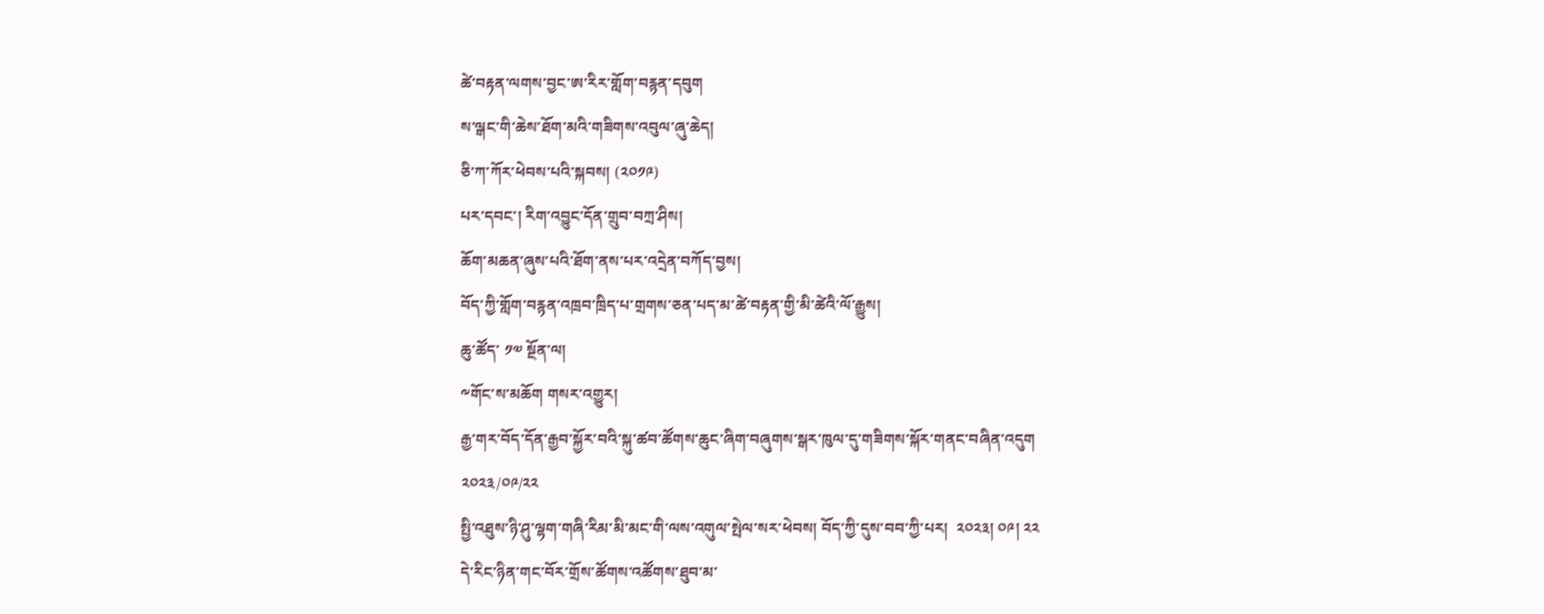ཚེ་བརྟན་ལགས་བྱང་ཨ་རིར་གློག་བརྙན་དབུག
ས་ལྒང་གི་ཆེས་ཐོག་མའི་གཟིགས་འབུལ་ཞུ་ཆེད།
ཅི་ཀ་ཀོར་ཕེབས་པའི་སྐབས། (༢༠༡༩)
པར་དབང་། རིག་འབྱུང་དོན་གྲུབ་བཀྲ་ཤིས།
ཆོག་མཆན་ཞུས་པའི་ཐོག་ནས་པར་འདྲེན་བཀོད་བྱས།
བོད་ཀྱི་གློག་བརྙན་འཁྲབ་ཁྲིད་པ་གྲགས་ཅན་པད་མ་ཚེ་བརྟན་གྱི་མི་ཚེའི་ལོ་རྒྱུས།
ཆུ་ཚོད་ ༡༧ སྔོན་ལ།
༸གོང་ས་མཆོག གསར་འགྱུར།
རྒྱ་གར་བོད་དོན་རྒྱབ་སྐྱོར་བའི་སྐུ་ཚབ་ཚོགས་ཆུང་ཞིག་བཞུགས་སྒར་ཁུལ་དུ་གཟིགས་སྐོར་གནང་བཞིན་འདུག
༢༠༢༣/༠༩/༢༢
སྤྱི་འཐུས་ཉི་ཤུ་ལྷག་གཞི་རིམ་མི་མང་གི་ལས་འགུལ་སྤེལ་སར་ཕེབས། བོད་ཀྱི་དུས་བབ་ཀྱི་པར།  ༢༠༢༣། ༠༩། ༢༢
དེ་རིང་ཉིན་གང་བོར་གྲོས་ཚོགས་འཚོགས་ཐུབ་མ་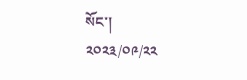སོང་།
༢༠༢༣/༠༩/༢༢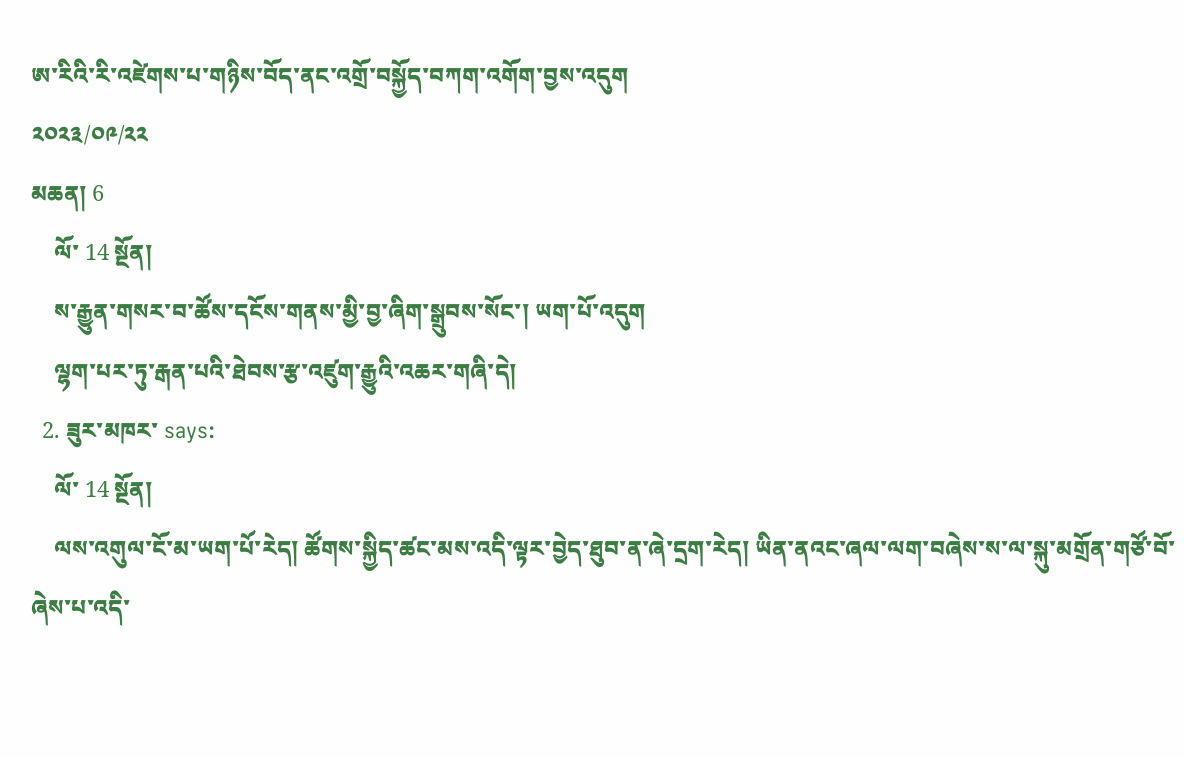ཨ་རིའི་རི་འཛེགས་པ་གཉིས་བོད་ནང་འགྲོ་བསྐྱོད་བཀག་འགོག་བྱས་འདུག
༢༠༢༣/༠༩/༢༢
མཆན། 6
    ལོ་ 14 སྔོན།
    ས་རྒྱུན་གསར་བ་ཚོས་དངོས་གནས་མྱི་བྱ་ཞིག་སྒྲུབས་སོང་། ཡག་པོ་འདུག
    ལྷག་པར་ཏུ་རྒན་པའི་ཐེབས་རྩ་འཛུག་རྒྱུའི་འཆར་གཞི་དེ།
  2. ཟུར་མཁར་ says:
    ལོ་ 14 སྔོན།
    ལས་འགུལ་ངོ་མ་ཡག་པོ་རེད། ཚོགས་སྐྱིད་ཚང་མས་འདི་ལྟར་བྱེད་ཐུབ་ན་ཞེ་དྲག་རེད། ཡིན་ནའང་ཞལ་ལག་བཞེས་ས་ལ་སྐུ་མགྲོན་གཙོ་བོ་ཞེས་པ་འདི་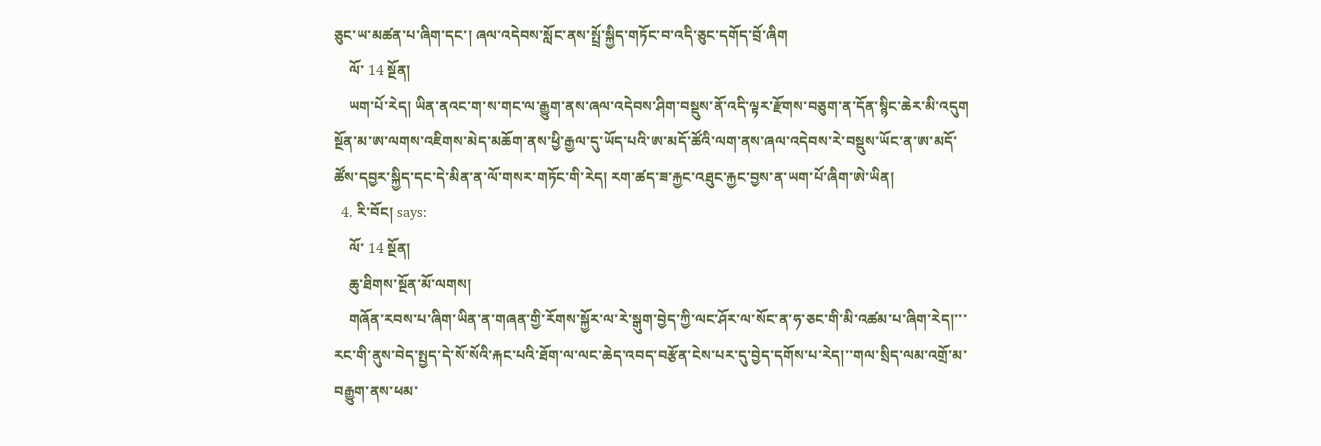ཅུང་ཡ་མཚན་པ་ཞིག་དང་། ཞལ་འདེབས་སློང་ནས་སྤྲོ་སྐྱིད་གཏོང་བ་འདི་ཅུང་དགོད་བྲོ་ཞིག
    ལོ་ 14 སྔོན།
    ཡག་པོ་རེད། ཡིན་ནའང་ག་ས་གང་ལ་རྒྱུག་ནས་ཞལ་འདེབས་ཤིག་བསྡུས་ནོ་འདི་ལྟར་རྫོགས་བཅུག་ན་དོན་སྙིང་ཆེར་མི་འདུག སྔོན་མ་ཨ་ལགས་འཇིགས་མེད་མཆོག་ནས་ཕྱི་རྒྱལ་དུ་ཡོད་པའི་ཨ་མདོ་ཚོའི་ལག་ནས་ཞལ་འདེབས་རེ་བསྡུས་ཡོང་ན་ཨ་མདོ་ཚོས་དབྱར་སྐྱིད་དང་དེ་མིན་ན་ལོ་གསར་གཏོང་གི་རེད། རག་ཚད་ཟ་རྐྱང་འཐུང་རྐྱང་བྱས་ན་ཡག་པོ་ཞིག་ཨེ་ཡིན།
  4. རི་བོང། says:
    ལོ་ 14 སྔོན།
    ཆུ་ཐིགས་སྔོན་མོ་ལགས།
    གཞོན་རབས་པ་ཞིག་ཡིན་ན་གཞན་གྱི་རོགས་སྐྱོར་ལ་རེ་སྒུག་བྱེད་ཀྱི་ལང་ཤོར་ལ་སོང་ན་ཧ་ཅང་གི་མི་འཚམ་པ་ཞིག་རེད།་་་རང་གི་ནུས་བེད་སྤྱད་དེ་སོ་སོའི་རྐང་པའི་ཐོག་ལ་ལང་ཆེད་འབད་བརྩོན་ངེས་པར་དུ་བྱེད་དགོས་པ་རེད།་་གལ་སྲིད་ལམ་འགྲོ་མ་བརྒྱུག་ནས་ཕམ་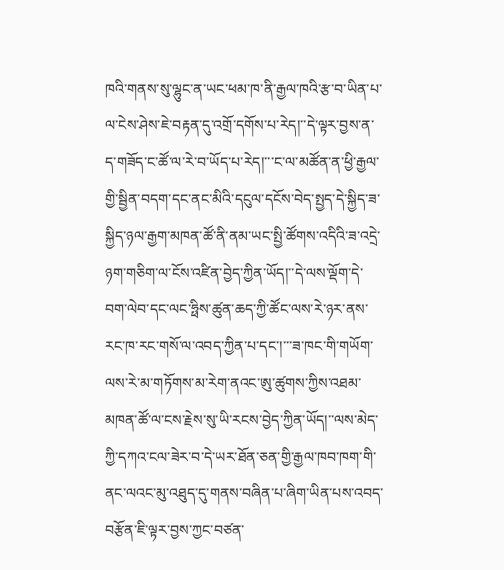ཁའི་གནས་སུ་ལྷུང་ན་ཡང་ཕམ་ཁ་ནི་རྒྱལ་ཁའི་རྩ་བ་ཡིན་པ་ལ་ངེས་ཤེས་ཇེ་བརྟན་དུ་འགྲོ་དགོས་པ་རེད།་་དེ་ལྟར་བྱས་ན་ད་གཟོད་ང་ཚོ་ལ་རེ་བ་ཡོད་པ་རེད།་་་ང་ལ་མཚོན་ན་ཕྱི་རྒྱལ་གྱི་སྦྱིན་བདག་དང་ནང་མིའི་དངུལ་དངོས་བེད་སྤྱད་དེ་སྐྱིད་ཟ་སྐྱིད་ཉལ་རྒྱག་མཁན་ཚོ་ནི་ནམ་ཡང་སྤྱི་ཚོགས་འདིའི་ཟ་འདྲེ་ཉག་གཅིག་ལ་ངོས་འཛིན་བྱེད་ཀྱིན་ཡོད།་་དེ་ལས་ལྡོག་དེ་བག་ལེབ་དང་ལང་ཧྥིས་ཚུན་ཆད་ཀྱི་ཚོང་ལས་རེ་ཉར་ནས་རང་ཁ་རང་གསོ་ལ་འབད་ཀྱིན་པ་དང་།་་་ཟ་ཁང་གི་གཡོག་ལས་རེ་མ་གཏོགས་མ་རེག་ནའང་ཨུ་ཚུགས་ཀྱིས་འཐམ་མཁན་ཚོ་ལ་ངས་རྗེས་སུ་ཡི་རངས་བྱེད་ཀྱིན་ཡོད།་་ལས་མེད་ཀྱི་དཀའ་ངལ་ཟེར་བ་དེ་ཡར་ཐོན་ཅན་གྱི་རྒྱལ་ཁབ་ཁག་གི་ནང་ལའང་མུ་འཐུད་དུ་གནས་བཞིན་པ་ཞིག་ཡིན་པས་འབད་བརྩོན་ཇི་ལྟར་བྱས་ཀྱང་བཙན་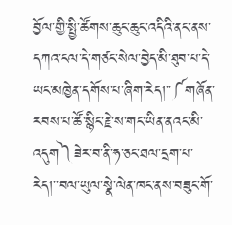བྱོལ་གྱི་སྤྱི་ཚོགས་ཆུང་ཆུང་འདིའི་ནང་ནས་དཀའ་ངལ་དེ་གཙང་སེལ་བྱེད་མི་ཐུབ་པ་དེ་ཡང་མཁྱེན་དགོས་པ་ཞིག་རེད།་་༼གཞོན་རབས་པ་ཚོ་སྙིང་རྗེ་ས་གང་ཡིན་ནའང་མི་འདུག༽ཟེར་བ་ནི་ཧ་ཅང་ཐལ་དྲག་པ་རེད།་་བལ་ཡུལ་སྣེ་ལེན་ཁང་ནས་བཟུང་གོ་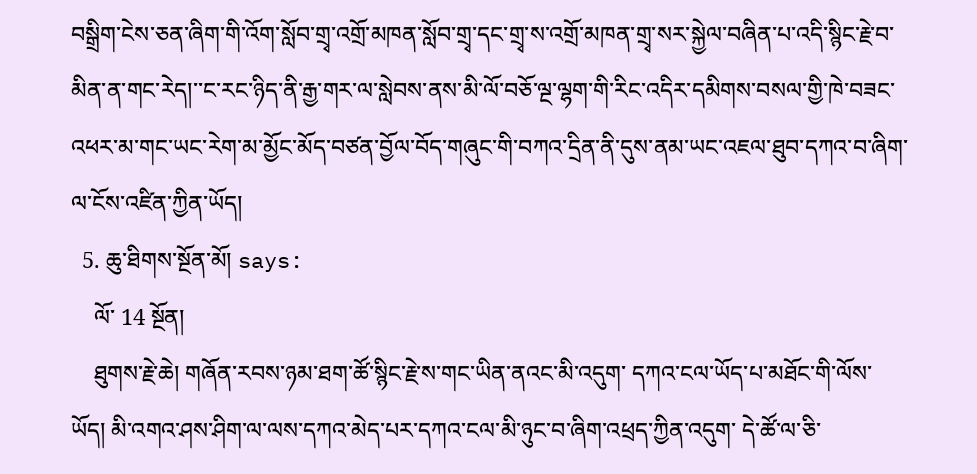བསྒྲིག་ངེས་ཅན་ཞིག་གི་འོག་སློབ་གྲྭ་འགྲོ་མཁན་སློབ་གྲྭ་དང་གྲྭ་ས་འགྲོ་མཁན་གྲྭ་སར་སྐྱེལ་བཞིན་པ་འདི་སྙིང་རྗེ་བ་མིན་ན་གང་རེད།་་ང་རང་ཉིད་ནི་རྒྱ་གར་ལ་སླེབས་ནས་མི་ལོ་བཅོ་ལྔ་ལྷག་གི་རིང་འདིར་དམིགས་བསལ་གྱི་ཁེ་བཟང་འཕར་མ་གང་ཡང་རེག་མ་མྱོང་མོད་བཙན་བྱོལ་བོད་གཞུང་གི་བཀའ་དྲིན་ནི་དུས་ནམ་ཡང་འཇལ་ཐུབ་དཀའ་བ་ཞིག་ལ་ངོས་འཛིན་ཀྱིན་ཡོད།
  5. ཆུ་ཐིགས་སྔོན་མོ། says:
    ལོ་ 14 སྔོན།
    ཐུགས་རྗེ་ཆེ། གཞོན་རབས་ཉམ་ཐག་ཚོ་སྙིང་རྗེ་ས་གང་ཡིན་ནའང་མི་འདུག་ དཀའ་ངལ་ཡོད་པ་མཐོང་གི་ལོས་ཡོད། མི་འགའ་ཤས་ཤིག་ལ་ལས་དཀའ་མེད་པར་དཀའ་ངལ་མི་ཉུང་བ་ཞིག་འཕྲད་ཀྱིན་འདུག་ དེ་ཚོ་ལ་ཅི་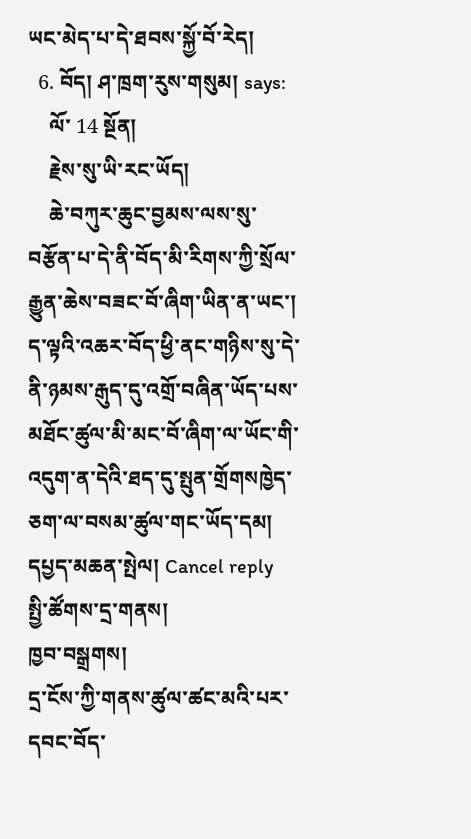ཡང་མེད་པ་དེ་ཐབས་སྐྱོ་བོ་རེད།
  6. བོད། ཤ་ཁྲག་རུས་གསུམ། says:
    ལོ་ 14 སྔོན།
    རྗེས་སུ་ཡི་རང་ཡོད།
    ཆེ་བཀུར་ཆུང་བྱམས་ལས་སུ་བརྩོན་པ་དེ་ནི་བོད་མི་རིགས་ཀྱི་སྲོལ་རྒྱུན་ཆེས་བཟང་བོ་ཞིག་ཡིན་ན་ཡང་། ད་ལྟའི་འཆར་བོད་ཕྱི་ནང་གཉིས་སུ་དེ་ནི་ཉམས་རྒུད་དུ་འགྲོ་བཞིན་ཡོད་པས་མཐོང་ཚུལ་མི་མང་བོ་ཞིག་ལ་ཡོང་གི་འདུག་ན་དེའི་ཐད་དུ་སྤུན་གྲོགསཁྱེད་ཅག་ལ་བསམ་ཚུལ་གང་ཡོད་དམ།
དཔྱད་མཆན་སྤེལ། Cancel reply
སྤྱི་ཚོགས་དྲ་གནས།
ཁྱབ་བསྒྲགས།
དྲ་ངོས་ཀྱི་གནས་ཚུལ་ཚང་མའི་པར་དབང་བོད་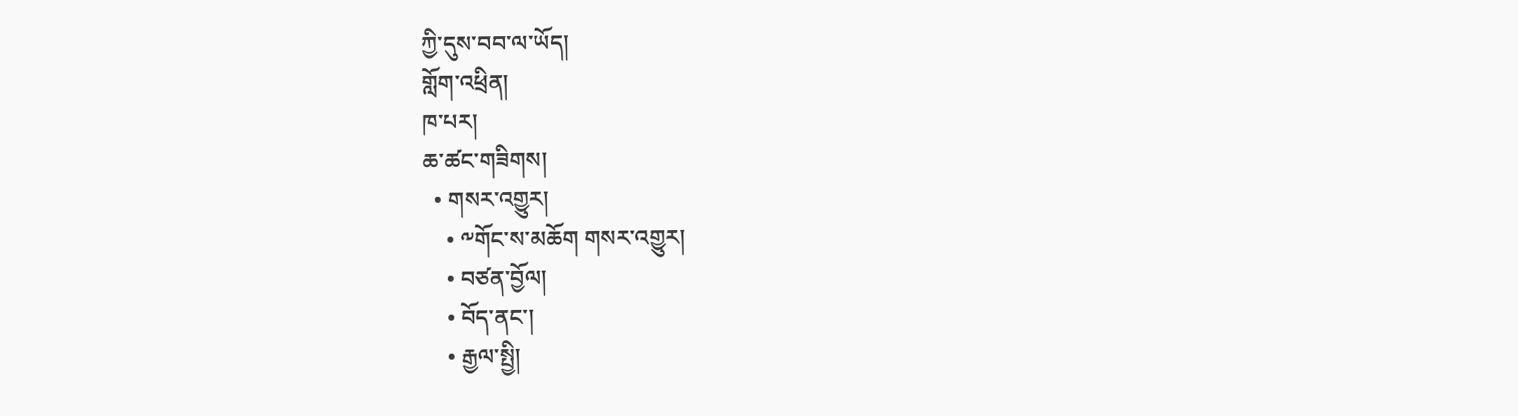ཀྱི་དུས་བབ་ལ་ཡོད།
གློག་འཕྲིན།
ཁ་པར།
ཆ་ཚང་གཟིགས།
  • གསར་འགྱུར།
    • ༸གོང་ས་མཆོག གསར་འགྱུར།
    • བཙན་བྱོལ།
    • བོད་ནང་།
    • རྒྱལ་སྤྱི།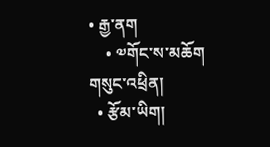• རྒྱ་ནག
    • ༧གོང་ས་མཆོག གསུང་འཕྲིན།
  • རྩོམ་ཡིག།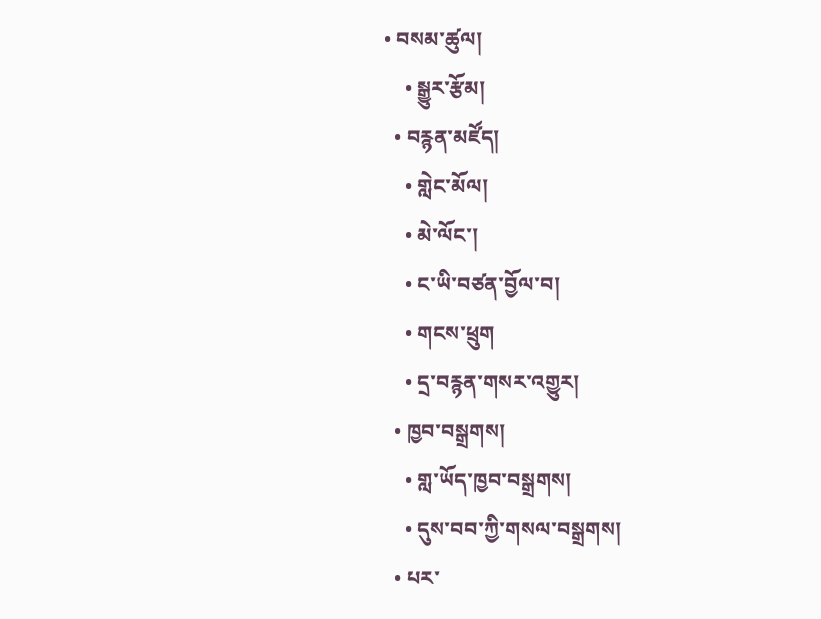• བསམ་ཚུལ།
    • སྒྱུར་རྩོམ།
  • བརྙན་མཛོད།
    • གླེང་མོལ།
    • མེ་ལོང་།
    • ང་ཡི་བཙན་བྱོལ་བ།
    • གངས་ཕྲུག
    • དྲ་བརྙན་གསར་འགྱུར།
  • ཁྱབ་བསྒྲགས།
    • གླ་ཡོད་ཁྱབ་བསྒྲགས།
    • དུས་བབ་ཀྱི་གསལ་བསྒྲགས།
  • པར་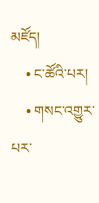མཛོད།
    • ང་ཚོའི་པར།
    • གསང་འགྱུར་པར་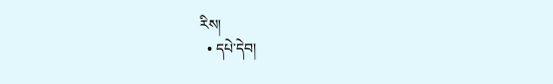རིས།
  • དཔེ་དེབ།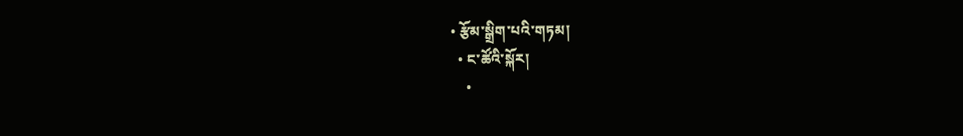• རྩོམ་སྒྲིག་པའི་གཏམ།
  • ང་ཚོའི་སྐོར།
    •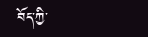བོད་ཀྱི་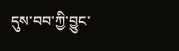དུས་བབ་ཀྱི་བྱུང་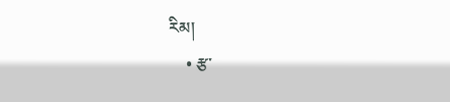རིམ།
    • རྩ་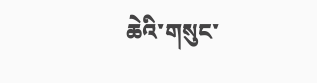ཆེའི་གསུང་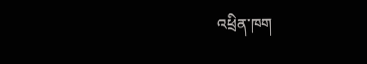འཕྲིན་ཁག